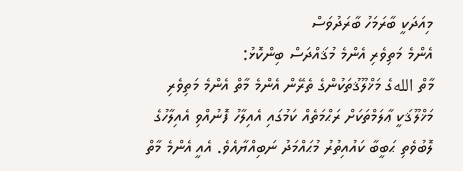މިއަދަކީ ބާރަމަހު ބާރަދުވަސް
އެންމެ މަތިވެރި އެންމެ މުޤައްދަސް ބިންކޮޅު:
މާތް اللهގެ މަޚްލޫޤުތަކުންގެ ތެރޭން އެންމެ މާތް އެންމެ މަތިވެރި މަޚްލޫޤަކީ ޢާލަމްތަކަށް ރަޙްމަތެއް ކަމުގައި އެއިލާހު ފޮނުއްވި އެއިލާހުގެ ލޮބުވެތި ޙަބީބާ ކައުއިތުރު މުޙައްމަދު ނަބިއްޔާއެވެ. އެއީ އެންމެ މާތް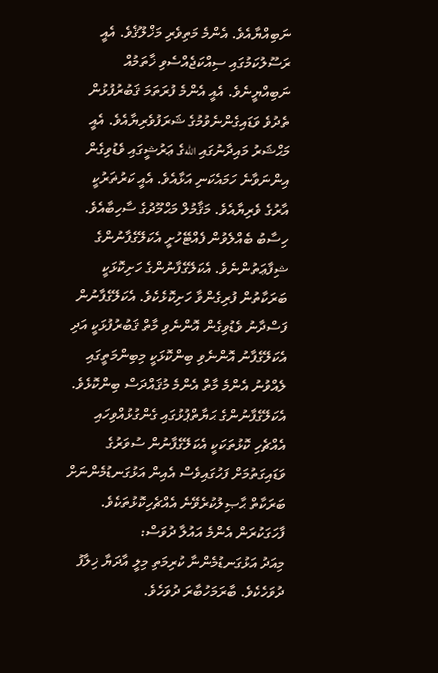ނަބިއްޔާއެވެ. އެންމެ މަތިވެރި މަޚްލޫޤެވެ. އެއީ ރަސޫލުކަމުގައި ސިއްކަޖެއްސެވި ޚާތަމުއް ނަބިއްޔީނެވެ. އެއީ އެންމެ ފުރަތަމަ ޤަބުރުފުޅުން ތެދުވެ ވަޑައިގެންނެވުމުގެ ޝަރަފުވެރިޔާއެވެ. އެއީ މަޙްޝަރު މައިދާނުގައި اللهގެ ޢަރުޝީގައި ވެޑުވިގެން އިންނަވާނެ ހަމައެކަނި އަޅާއެވެ. އެއީ ކަރުޡަރުކީ އާރުގެ ވެރިޔާއެވެ. މަޤާމުލް މަޙްމޫދުގެ ސާހިބާއެވެ. ހިސާބު ބެއްލެވުން ފެއްޓޭހުށީ އެކަލޭގެފާނުންގެ ޝިފާޢަތުންނެވެ. އެކަލޭގެފާނުންގެ ހަށިކޮޅަކީ ބަރަކާތުން ފުރިގެންވާ ހަށިކޮޅެކެވެ. އެކަލޭގެފާނުން ފަސްދާނު ވެޑުވިގެން އޮންނެވި މާތް ޤަބުރުފުޅަކީ އަދި އެކަލޭގެފާނު އޮންނެވި ބިންކޮޅަކީ މިބިންމަތީގައި ލެއްވުނު އެންމެ މާތް އެންމެ މުޤައްދަސް ބިންކޮޅެވެ. އެކަލޭގެފާނުންގެ ޙަޔާތްޕުޅުގައި ގެންގުޅުއްވިހައި އެއްޗެހި ކޮޅުތަކަކީ އެކަލޭގެފާނުން ސުވަރުގެ ވަޑައިގަތުމަށް ފަހުގައިވެސް އެއިން އަޅުގަނޑުމެންނަށް ބަރަކާތް ޙާޞިލުކުރެވޭނެ އެއްޗެހިކޮޅުތަކެވެ.
ފާހަގަކުރަން އެންމެ އައުލާ ދުވަސް:
މިއަދު އަޅުގަނޑުމެންނާ ކުރިމަތި މިލީ އާދަޔާ ޚިލާފު ދުވަހެކެވެ. ބާރަމަހުބާރަ ދުވަހެވެ.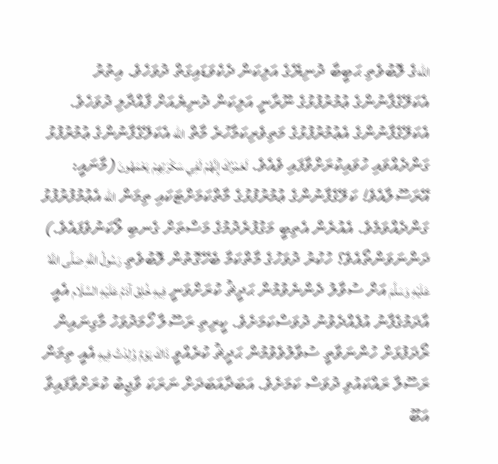اللهގެ ލޮބުވެތި ޙަބީބާ ދުނިޔޭގެ އަލިކަން ދެކެވަޑައިގަތް ދުވަހެވެ. އިތުރު އެކަލޭގެފާނުންގެ ޢުމުރުފުޅުގެ ނޫރާނީ އަލިކަން ދުނިޔެއަށް ފާއްދާލި ދުވަހެވެ. އެކަލޭގެފާނުންގެ އެޢުމުރުފުޅުގެ މަތިވެރިކަމާހުރެ މާތް الله އެކަލޭގެފާނުންގެ ޢުމުރުފުޅު ގަންދެއްވައި ހުވައިކުރަށްވާފައި ވެއެވެ. لَعَمْرُكَ إِنَّهُمْ لَفِي سَكْرَتِهِمْ يَعْمَهُونَ (މާނައީ: އޭރަސޫލާއެވެ! ކަލޭގެފާނުންގެ ޢުމުރުފުޅުގެ މާތްކަމަށްޓަކައި ތިމަން الله އެޢުމުފުރުފުޅު ގަންދެއްވަމެވެ. އެއުރެން އެތިބީ މަގުފުރެދުމުގެ މަސްތަށް ގެނބި ލޯކަނުވެފައެވެ.)
ދަންނަވަންތޯއެވެ؟ ހުކުރު ދުވަހުގެ މާތްކަމާ ބެހޭގޮތުން ލޮބުވެތި رَسُولُ اللَّهِ صَلَّى اللَّهُ عَلَيْهِ وَسَلَّمَ އަށް ސުވާލު ދެންނެވުމުން ޙަދީޘު ކުރަށްވަނީ فِيهِ خُلِقَ آدَمُ عَلَيْهِ السَّلَام އެއީ އާދަމުގެފާނު އުފެއްދެވުނު ދުވަސްކަމަށެވެ. ކީރިތި ރަސޫލާ ހޯމަދުވަހު މާގިނައިން ރޯދަފުޅަށް ހުންނަވާތީ ސުވާލުވެވުމުން ޙަދީޘު ކުރެއްވީ ذَاكَ يَوْمٌ وُلِدْتُ فِيهِ އެއީ ތިމަން ރަސޫލާ ރައްކައުވި ދުވަސް ކަމަށެވެ. އަބަދާއަބަދަށް ނަރަކަ ވާޖިބު ކުރަށްވާފައިވާ އަބޫ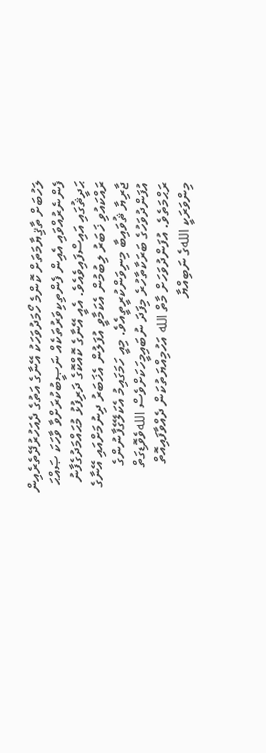ލަހުބަށް ތާޤިޔާމަތަށް ކޮންމެ ހޯމަދުވަހަކު އޭނާގެ އަތުގެ ދެއަހުރުދޭތެރެއިން ފެންނެރުއްވައި އެއިން ފެންތިކިވަރުތަކެއް ނަޞީބުކުރަށްވާ ވާހަކަ ޞައްޙަ ޙަދީޘުގައި އައިސްފައިވެއެވެ. އެއީ އޭނާގެ ކޮއްކޮގެ ދަރިފުޅު މުޙައްމަދުގެފާނު ރައްކައުވި ޚަބަރު ލިބުމުން އެކަމާވީ އުފަލުން އެޚަބަރު ދިނުމަށްއައި އޭނާގެ ޖާރިޔާ ޘުވައިބާ މިނިވަންކުރީތީއެވެ. މިއީ ހަމަގައިމު އެކަލޭގެފާނުންގެ އުފަންދުވަހުގެ ބަރަކާތާހުރެ މިފަދަ ނުބައިމީހަކަށްވެސް اللهވެވޮޑިގަތް ރަޙްމަތެވެ. އުފަންދުވަހަށް މާތް الله އަހުމިއްޔަތުކަން ދެއްވާފައިއޮތް މިންވަރަކީ اللهގެ ނަބިއްޔާ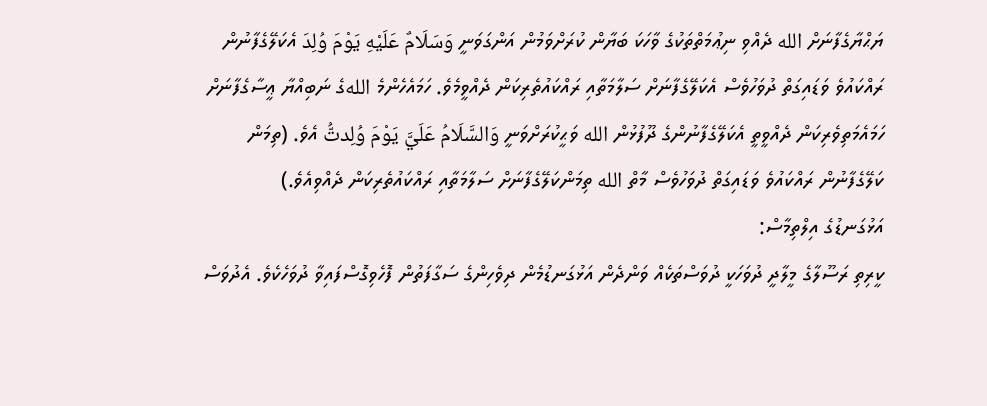ޔަޙްޔާގެފާނަށް الله ދެއްވި ނިޢުމަތްތަކުގެ ވާހަކަ ބަޔާން ކުރަށްވަމުން އަންގަވަނީ وَسَلَامٌ عَلَيْهِ يَوْمَ وُلِدَ އެކަލޭގެފާނުން ރައްކައުވެ ވަޑައިގަތް ދުވަހުވެސް އެކަލޭގެފާނަށް ސަލާމަތާއި ރައްކައުތެރިކަން ދެއްވީމެވެ. ހަމައެހެންމެ اللهގެ ނަބިއްޔާ ޢީސާގެފާނަށް ހަމައެމަތިވެރިކަން ދެއްވީތީ އެކަލޭގެފާނުންގެ ދޫފުޅުން الله ވަޙީކުރަށްވަނީ وَالسَّلَامُ عَلَيَّ يَوْمَ وُلِدتُّ އެވެ. (ތިމަން ކަލޭގެފާނުން ރައްކައުވެ ވަޑައިގަތް ދުވަހުވެސް މާތް الله ތިމަންކަލޭގެފާނަށް ސަލާމަތާއި ރައްކައުތެރިކަން ދެއްވިއެވެ.)
އަޅުގަނޑުގެ އިލްތިމާސް:
ކީރިތި ރަސޫލާގެ މީލާދީ ދުވަހަކީ ދުވަސްތަކެއް ވަންދެން އަޅުގަނޑުމެން ދިވެހިންގެ ސަގާފަތުން ފޮހެވިގޮސްފައިވާ ދުވަހެކެވެ. އެދުވަސް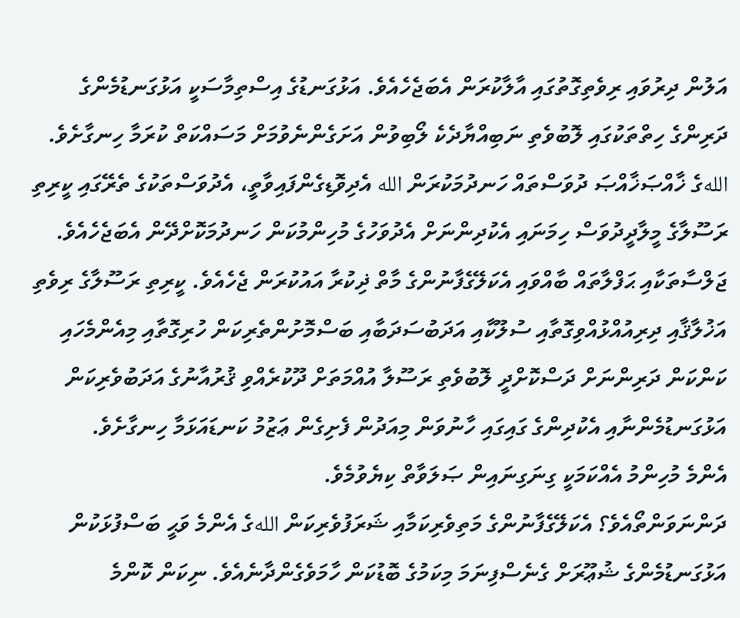އަލުން ދިރުވައި ރިވެތިގޮތުގައި އާލާކުރަން އެބަޖެހެއެވެ. އަޅުގަނޑުގެ އިސްތިމާސަކީ އަޅުގަނޑުމެންގެ ދަރިންގެ ހިތްތަކުގައި ލޮބުވެތި ނަބިއްޔާދެކެ ލޯބިވުން އަށަގެންނެވުމަށް މަސައްކަތް ކުރަމާ ހިނގާށެވެ. اللهގެ ޚާއްޞަޚާއްޞަ ދުވަސްތައް ހަނދުމަކުރަން الله އެދިވޮޑިގެންފައިވާތީ، އެދުވަސްތަކުގެ ތެރޭގައި ކީރިތި ރަސޫލާގެ މީލާދީދުވަސް ހިމަނައި އެކުދިންނަށް އެދުވަހުގެ މުހިންމުކަން ހަނދުމަކޮށްދޭން އެބަޖެހެއެވެ. ޖަލްސާތަކާއި ޙަފްލާތައް ބާއްވައި އެކަލޭގެފާނުންގެ މާތް ޛިކުރާ އައުކުރަން ޖެހެއެވެ. ކީރިތި ރަސޫލާގެ ރިވެތި އަޚުލާޤާއި ދިރިއުއްޅުއްވިގޮތާއި ސުލޫކާއި އަދަބުސަދަބާއި ބަސްމޮށުންތެރިކަން ހުރިގޮތާއި މިއެންމެހައި ކަންކަން ދަރިންނަށް ދަސްކޮށްދީ ލޮބުވެތި ރަސޫލާ އުއްމަތަށް ދޫކުރެއްވި ޤުރުއާނުގެ އަދަބުވެރިކަން އަޅުގަނޑުމެންނާއި އެކުދިންގެ ގައިގައި ހާނުވަން މިއަދުން ފެށިގެން ޢަޒުމު ކަނޑައަޅަމާ ހިނގާށެވެ.
އެންމެ މުހިންމު އެއްކަމަކީ ގިނަގިނައިން ޞަލަވާތް ކިޔެވުމެވެ.
ދަންނަވަންތޯއެވެ؟ އެކަލޭގެފާނުންގެ މަތިވެރިކަމާއި ޝަރަފުވެރިކަން اللهގެ އެންމެ ވަޙީ ބަސްފުޅަކުން އަޅުގަނޑުމެންގެ ޝުޢޫރަށް ގެނެސްފިނަމަ މިކަމުގެ ބޮޑުކަން ހާމަވެގެންދާނެއެވެ. ނިކަން ކޮންމެ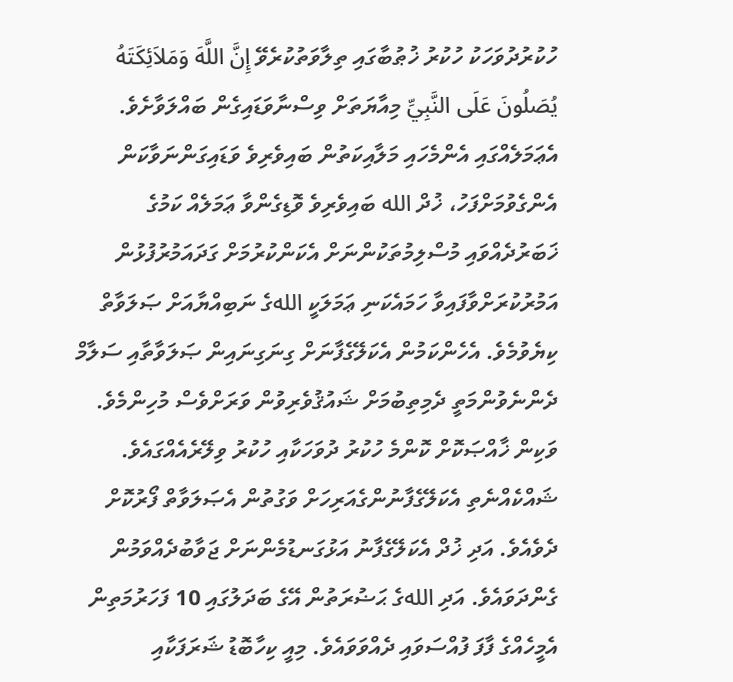ހުކުރުދުވަހަކު ހުކުރު ޚުޠުބާގައި ތިލާވަތުކުރެވޭ إِنَّ اللَّهَ وَمَلاَئِكَتَهُ يُصَلُونَ عَلَى النَّبِيِّ މިއާޔަތަށް ވިސްނާވަޑައިގެން ބައްލަވާށެވެ. އެޢަމަލެއްގައި އެންމެހައި މަލާއިކަތުން ބައިވެރިވެ ވަޑައިގަންނަވާކަން އެންގެވުމަށްފަހު، ޚުދް الله ބައިވެރިވެ ވޮޑިގެންވާ ޢަމަލެއް ކަމުގެ ޚަބަރުދެއްވައި މުސްލިމުތަކުންނަށް އެކަންކުރުމަށް ގަދައަމުރުފުޅުން އަމުރުކުރަށްވާފައިވާ ހަމައެކަނި ޢަމަލަކީ اللهގެ ނަބިއްޔާއަށް ޞަލަވާތް ކިޔެވުމެވެ. އެހެންކަމުން އެކަލޭގެފާނަށް ގިނަގިނައިން ޞަލަވާތާއި ސަލާމް ދެންނެވުންމަތީ ދެމިތިބުމަށް ޝައުޤުވެރިވުން ވަރަށްވެސް މުހިންމެވެ. ވަކިން ޚާއްޞަކޮށް ކޮންމެ ހުކުރު ދުވަހަކާއި ހުކުރު ވިލޭރެއެއްގައެވެ. ޝައްކެއްނެތި އެކަލޭގެފާނުންގެއަރިހަށް ވަގުތުން އެޞަލަވާތް ފޯރުކޮށް ދެވެއެވެ. އަދި ޚުދް އެކަލޭގެފާނު އަޅުގަނޑުމެންނަށް ޖަވާބުދެއްވަމުން ގެންދަވައެވެ. އަދި اللهގެ ޙަޟުރަތުން އޭގެ ބަދަލުގައި 10 ފަހަރުމަތިން އެމީހެއްގެ ފާފަ ފުއްސަވައި ދެއްވަވައެވެ. މިއީ ކިހާބޮޑު ޝަރަފަކާއި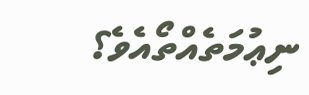ނިޢުމަތެއްތޯއެވެ؟